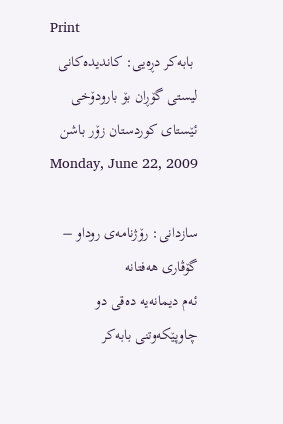Print
 بابه‌كر دڕه‌یی‌: كاندیده‌كانی‌ لیستی‌ گۆڕان بۆ بارودۆخی‌ ئێستای‌ كوردستان زۆر باشن
Monday, June 22, 2009

سازدانی‌: رۆژنامه‌ی‌ روداو – گۆڤاری‌ هه‌فتانه‌
ئه‌م دیمانه‌یه‌ ده‌قی‌ دو چاوپێكه‌وتنی‌ بابه‌كر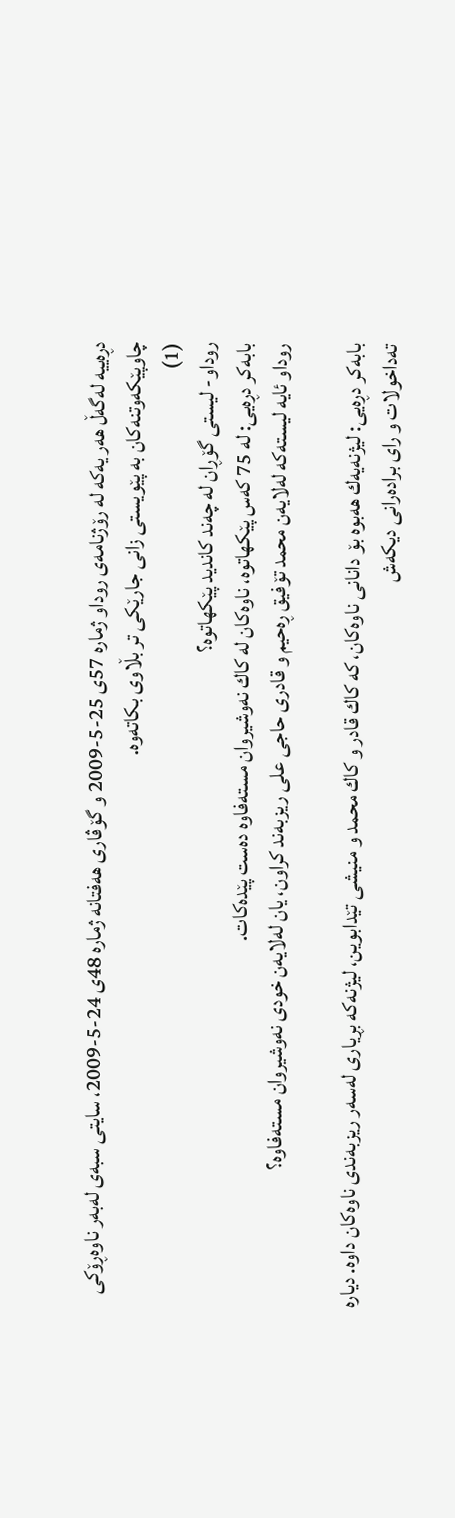دڕه‌ییه‌ له‌گه‌ڵ هه‌ر یه‌كه‌ له‌ رۆژنامه‌ی‌ روداو ژماره‌ 57ی‌ 25-5-2009 و گۆڤاری‌ هه‌فتانه‌ ژماره‌ 48ی‌ 24-5-2009، سایتی‌ سبه‌ی‌ له‌به‌ر ناوه‌ڕۆكی‌ چاوپێكه‌وتنه‌كان به‌ پێویستی‌ زانی‌ جارێكی‌ تر بڵاوی‌ بكاته‌وه‌.
(1)
روداو- لیستی‌ گۆڕان له‌ چه‌ند كاندید پێكهاتوه‌؟
بابه‌كر دڕه‌یی‌: له‌ 75 كه‌س پێكهاتوه‌، ناوه‌كان له‌ كاك نه‌وشیروان مسته‌فاوه‌ ده‌ست پێده‌كات.
روداو ئایه‌ لیسته‌كه‌ له‌لایه‌ن محمد تۆفیق ڕه‌حیم و قادری‌ حاجی‌ علی‌ ریزبه‌ند كراون، یان له‌لایه‌ن خودی‌ نه‌وشیروان مسته‌فاوه‌؟

بابه‌كر دڕه‌یی‌: لیژنه‌یه‌ك هه‌بوه‌ بۆ دانانی‌ ناوه‌كان، كه‌ كاك قادر و كاك محمد و منیشی‌ تێدابوین، لیژنه‌كه‌ بڕیاری‌ له‌سه‌ر ریزبه‌ندی‌ ناوه‌كان داوه‌. دیاره‌ ته‌داخولات و رای‌ براده‌رانی‌ دیكه‌ش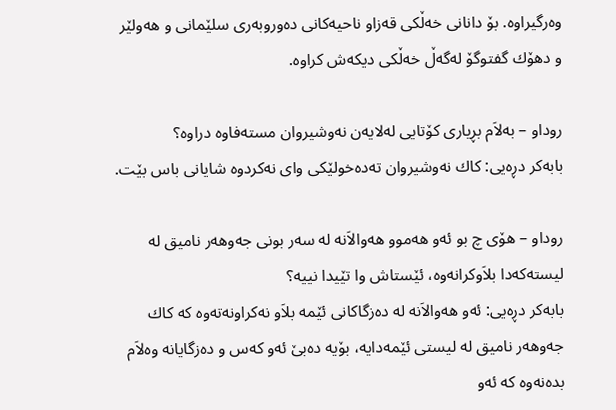وه‌رگیراوه‌. بۆ دانانی‌ خه‌ڵكی‌ قه‌زاو ناحیه‌كانی‌ ده‌وروبه‌ری‌ سلێمانی‌ و هه‌ولێر و دهۆك گفتوگۆ له‌گه‌ڵ خه‌ڵكی‌ دیكه‌ش كراوه‌.

روداو – به‌لاَم بڕیاری‌ كۆتایی‌ له‌لایه‌ن نه‌وشیروان مسته‌فاوه‌ دراوه‌؟
بابه‌كر دڕه‌یی‌: كاك نه‌وشیروان ته‌ده‌خولێكی‌ وای‌ نه‌كردوه‌ شایانی‌ باس بێت.

روداو – هۆی‌ چ بو ئه‌و هه‌موو هه‌والاَنه‌ له‌ سه‌ر بونی‌ جه‌وهه‌ر نامیق له‌ لیسته‌كه‌دا بلاَوكرانه‌وه‌، ئێستاش وا تێیدا نییه‌؟
بابه‌كر دڕه‌یی‌: ئه‌و هه‌والاَنه‌ له‌ ده‌زگاكانی‌ ئێمه‌ بلاَو نه‌كراونه‌ته‌وه‌ كه‌ كاك جه‌وهه‌ر نامیق له‌ لیستی‌ ئێمه‌دایه‌، بۆیه‌ ده‌بێ‌ ئه‌و كه‌س و ده‌زگایانه‌ وه‌لاَم بده‌نه‌وه‌ كه‌ ئه‌و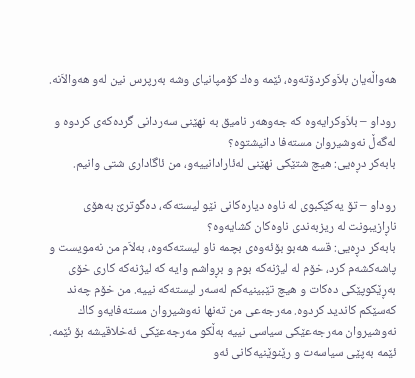هه‌واڵه‌یان بلاَوكردۆته‌وه‌، ئێمه‌ وه‌ك كۆمپانیای‌ وشه‌ به‌رپرس نین له‌و هه‌والاَنه‌.

روداو – بلاَوكرایه‌وه‌ كه‌ جه‌وهه‌ر نامیق به‌ نهێنی‌ سه‌ردانی‌ گرده‌كه‌ی‌ كردوه‌ و له‌گه‌ڵ نه‌وشیروان مسته‌فا دانیشتوه‌؟
بابه‌كر دڕه‌یی‌: هیچ شتێكی‌ نهێنی‌ له‌ئارادانییه‌و، من ئاگاداری‌ شتی‌ وانیم.

روداو – تۆ یه‌كێكبوی‌ له‌ ناوه‌ دیاره‌كانی‌ نێو لیسته‌كه‌، ده‌گوترێ‌ به‌هۆی‌ ناڕازیبونت له‌ ریزبه‌ندی‌ ناوه‌كان كشایه‌وه‌؟
بابه‌كر دڕه‌یی‌: قسه‌ هه‌بو بۆئه‌وه‌ی‌ بچمه‌ ناو لیسته‌كه‌وه‌، به‌لاَم من نه‌مویست و پاشه‌كشه‌م كرد، خۆم له‌ لیژنه‌كه‌ بوم و بڕواشم وایه‌ كه‌ لیژنه‌كه‌ كاری‌ خۆی‌ به‌ڕێكوپێكی‌ ده‌كات و هیچ تێبینیه‌كم له‌سه‌ر لیسته‌كه‌ نییه‌. من خۆم چه‌ند كه‌سێكم كاندید كردوه‌. مه‌رجه‌عی‌ من ته‌نها نه‌وشیروان مسته‌فایه‌و كاك نه‌وشیروان مه‌رجه‌عێكی‌ سیاسی‌ نییه‌ به‌ڵكو مه‌رجه‌عێكی‌ ئه‌خلاقیشه‌ بۆ ئێمه‌. ئێمه‌ به‌پێی‌ سیاسه‌ت و رێنوێنیه‌كانی‌ ئه‌و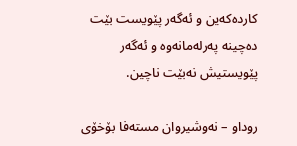كارده‌كه‌ین و ئه‌گه‌ر پێویست بێت ده‌چینه‌ په‌رله‌مانه‌وه‌ و ئه‌گه‌ر پێویستیش نه‌بێت ناچین.

روداو – نه‌وشیروان مسته‌فا بۆخۆی‌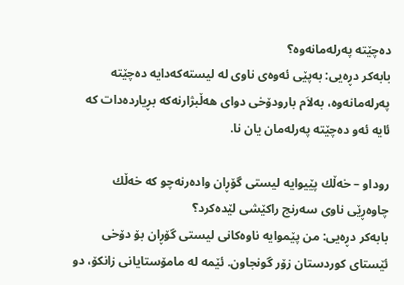ده‌چێته‌ په‌رله‌مانه‌وه‌؟
بابه‌كر دڕه‌یی‌: به‌پێی‌ ئه‌وه‌ی‌ ناوی‌ له‌ لیسته‌كه‌دایه‌ ده‌چێته‌ په‌رله‌مانه‌وه‌، به‌لاَم بارودۆخی‌ دوای‌ هه‌ڵبژارنه‌كه‌ بڕیارده‌دات كه‌ ئایه‌ ئه‌و ده‌چێته‌ په‌رله‌مان یان نا.

روداو – خه‌ڵك پێیوایه‌ لیستی‌ گۆڕان واده‌رنه‌چو كه‌ خه‌ڵك چاوه‌ڕێی‌ ناوی‌ سه‌رنج راكێشی‌ لێده‌كرد؟
بابه‌كر دڕه‌یی‌: من پێموایه‌ ناوه‌كانی‌ لیستی‌ گۆڕان بۆ دۆخی‌ ئێستای‌ كوردستان زۆر گونجاون. ئێمه‌ له‌ مامۆستایانی‌ زانكۆ، دو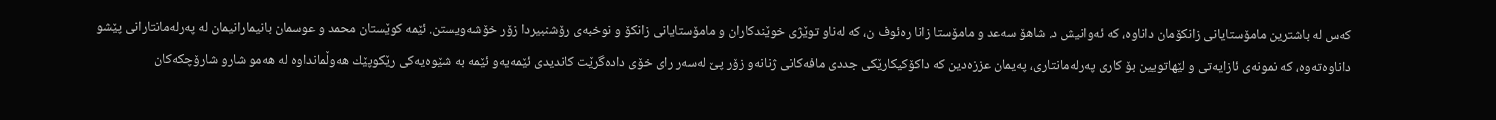كه‌س له‌ باشترین مامۆستایانی‌ زانكۆمان داناوه‌، كه‌ ئه‌وانیش د. شاهۆ سه‌عد و مامۆستا زانا ره‌ئوف ن، كه‌ له‌ناو توێژی‌ خوێندكاران و مامۆستایانی‌ زانكۆ و نوخبه‌ی‌ رۆشنبیردا زۆر خۆشه‌ویستن. ئێمه‌ كوێستان محمد و عوسمان بانیمارانیمان له‌ په‌رله‌مانتارانی‌ پێشو داناوه‌ته‌وه‌، كه‌ نمونه‌ی‌ ئازایه‌تی‌ و لێهاتویین بۆ كاری‌ په‌رله‌مانتاری‌، په‌یمان عززه‌دین كه‌ داكۆكیكارێكی‌ جددی‌ مافه‌كانی‌ ژنانه‌و زۆر پێ‌ له‌سه‌ر رای‌ خۆی‌ داده‌گرێت كاندیدی‌ ئێمه‌یه‌و ئێمه‌ به‌ شێوه‌یه‌كی‌ رێكوپێك هه‌وڵمانداوه‌ له‌ هه‌مو شارو شارۆچكه‌كان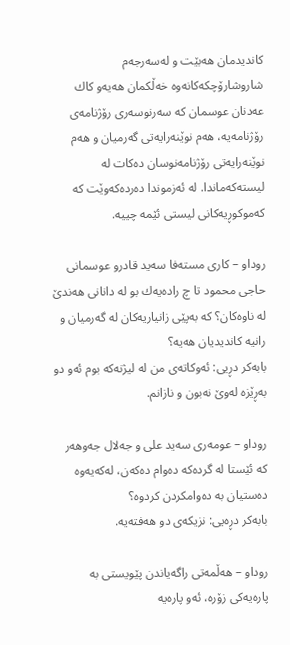كاندیدمان هه‌بێت و له‌سه‌رجه‌م شاروشارۆچكه‌كانه‌وه‌ خه‌ڵكمان هه‌یه‌و كاك عه‌دنان عوسمان كه‌ سه‌رنوسه‌ری‌ رۆژنامه‌ی‌ رۆژنامه‌یه‌، هه‌م نوێنه‌رایه‌تی‌ گه‌رمیان و هه‌م نوێنه‌رایه‌تی‌ رۆژنامه‌نوسان ده‌كات له‌ لیسته‌كه‌ماندا. له‌ ئه‌زموندا ده‌رده‌كه‌وێت كه‌ كه‌موكوڕیه‌كانی‌ لیستی‌ ئێمه‌ چییه‌.

روداو – كاری‌ مسته‌فا سه‌ید قادرو عوسمانی‌ حاجی‌ محمود تا چ راده‌یه‌ك بو له‌ دانانی‌ هه‌ندێ‌ له‌ ناوه‌كان؟ كه‌ به‌پێی‌ زانیاریه‌كان له‌ گه‌رمیان و رانیه‌ كاندیدیان هه‌یه‌؟
بابه‌كر دڕیی‌: ئه‌وكاته‌ی‌ من له‌ لیژنه‌كه‌ بوم ئه‌و دو به‌ڕێزه‌ له‌وێ‌ نه‌بون و نازانم.

روداو – عومه‌ری‌ سه‌ید علی‌ و جه‌لال جه‌وهه‌ر كه‌ ئێستا له‌ گرده‌كه‌ ده‌وام ده‌كه‌ن، له‌كه‌یه‌وه‌ ده‌ستیان به‌ ده‌وامكردن كردوه‌؟
بابه‌كر دڕه‌یی‌: نزیكه‌ی‌ دو هه‌فته‌یه‌.

روداو – هه‌ڵمه‌تی‌ راگه‌یاندن پێویستی‌ به‌ پاره‌یه‌كی‌ زۆره‌، ئه‌و پاره‌یه‌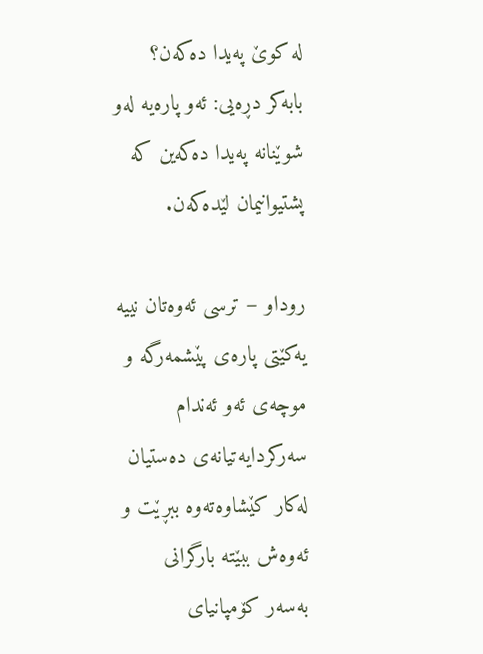له‌ كوێ‌ په‌یدا ده‌كه‌ن؟
بابه‌كر دڕه‌یی‌: ئه‌و پاره‌یه‌ له‌و شوێنانه‌ په‌یدا ده‌كه‌ین كه‌ پشتیوانیمان لێده‌كه‌ن.

روداو – ترسی‌ ئه‌وه‌تان نییه‌ یه‌كێتی‌ پاره‌ی‌ پێشمه‌رگه‌ و موچه‌ی‌ ئه‌و ئه‌ندام سه‌ركردایه‌تیانه‌ی‌ ده‌ستیان له‌كار كێشاوه‌ته‌وه‌ ببڕێت و ئه‌وه‌ش ببێته‌ بارگرانی‌ به‌سه‌ر كۆمپانیای‌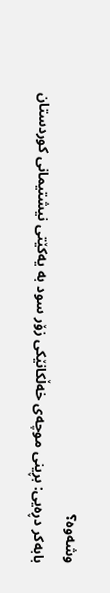وشه‌وه‌؟
بابه‌كر دڕه‌یی‌: بڕینی‌ موچه‌ی‌ خه‌ڵكانێكی‌ زۆر سود به‌ یه‌كێتی‌ نیشتیمانی‌ كوردستان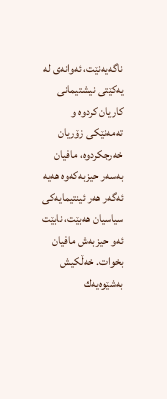ناگه‌یه‌نێت، ئه‌وانه‌ی‌ له‌ یه‌كێتی‌ نیشتیمانی‌ كاریان كردوه‌ و ته‌مه‌نێكی‌ زۆریان خه‌رجكردوه‌، مافیان به‌سه‌ر حیزبه‌كه‌وه‌ هه‌یه‌ ئه‌گه‌ر هه‌ر ئینتیمایه‌كی‌ سیاسیان هه‌بێت، نابێت ئه‌و حیزبه‌ش مافیان بخوات. خه‌ڵكیش به‌شێوه‌یه‌ك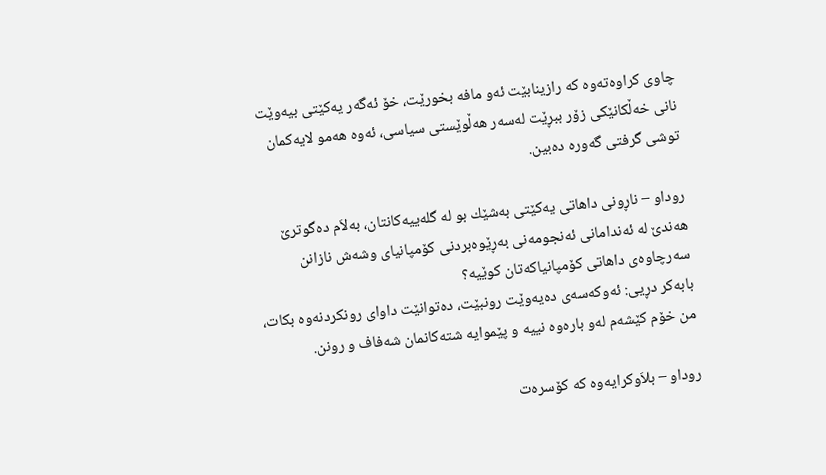چاوی‌ كراوه‌ته‌وه‌ كه‌ رازینابێت ئه‌و مافه‌ بخورێت، خۆ ئه‌گه‌ر یه‌كێتی‌ بیه‌وێت نانی‌ خه‌ڵكانێكی‌ زۆر ببڕێت له‌سه‌ر هه‌ڵوێستی‌ سیاسی‌، ئه‌وه‌ هه‌مو لایه‌كمان توشی‌ گرفتی‌ گه‌وره‌ ده‌بین.

روداو – ناڕونی‌ داهاتی‌ یه‌كێتی‌ به‌شێك بو له‌ گله‌ییه‌كانتان، به‌لاَم ده‌گوترێ‌ هه‌ندێ‌ له‌ ئه‌ندامانی‌ ئه‌نجومه‌نی‌ به‌ڕێوه‌بردنی‌ كۆمپانیای‌ وشه‌ش نازانن سه‌رچاوه‌ی‌ داهاتی‌ كۆمپانیاكه‌تان كوێیه‌؟
بابه‌كر دڕیی‌: ئه‌وكه‌سه‌ی‌ ده‌یه‌وێت رونبێت، ده‌توانێت داوای‌ رونكردنه‌وه‌ بكات، من خۆم كێشه‌م له‌و باره‌وه‌ نییه‌ و پێموایه‌ شته‌كانمان شه‌فاف و رونن.

روداو – بلاَوكرایه‌وه‌ كه‌ كۆسره‌ت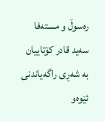ره‌سوڵ و مسته‌فا سه‌ید قادر كۆتاییان به‌ شه‌ڕی‌ راگه‌یاندنی‌ ئێوه‌و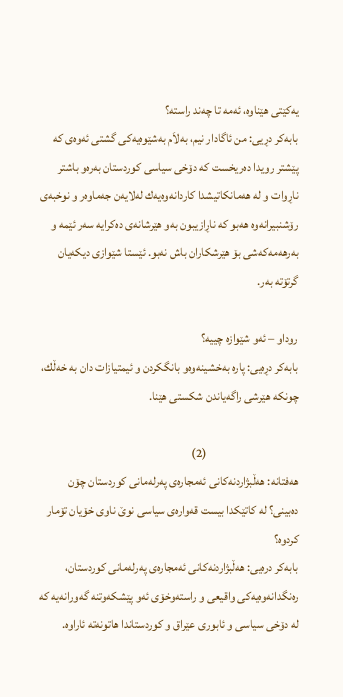یه‌كێتی‌ هێناوه‌، ئه‌مه‌ تا چه‌ند راسته‌؟
بابه‌كر دڕیی‌: من ئاگادار نیم، به‌لاَم به‌شێوه‌یه‌كی‌ گشتی‌ ئه‌وه‌ی‌ كه‌ پێشتر رویدا ده‌ریخست كه‌ دۆخی‌ سیاسی‌ كوردستان به‌ره‌و باشتر ناڕوات و له‌ هه‌مانكاتیشدا كاردانه‌وه‌یه‌ك له‌لایه‌ن جه‌ماوه‌ر و نوخبه‌ی‌ رۆشنبیرانه‌وه‌ هه‌بو كه‌ ناڕازیبون به‌و هێرشانه‌ی‌ ده‌كرایه‌ سه‌ر ئێمه‌ و به‌رهه‌مه‌كه‌شی‌ بۆ هێرشكاران باش نه‌بو. ئێستا شێوازی‌ دیكه‌یان گرتۆته‌ به‌ر.

روداو – ئه‌و شێوازه‌ چییه‌؟
بابه‌كر دڕه‌یی‌: پاره‌ به‌خشینه‌وه‌و بانگكردن و ئیمتیازات دان به‌ خه‌ڵك، چونكه‌ هێرشی‌ راگه‌یاندن شكستی‌ هێنا.

                                      (2)
هه‌فتانه‌: هه‌ڵبژاردنه‌كانی ئه‌مجاره‌ی‌ په‌رله‌مانی كوردستان چۆن ده‌بینی؟ له‌ كاتێكدا بیست قه‌واره‌ی‌ سیاسی نوێ ناوی خۆیان تۆمار كردوه‌؟
بابه‌كر دره‌یی: هه‌ڵبژاردنه‌كانی ئه‌مجاره‌ی‌ په‌رله‌مانی كوردستان، ره‌نگدانه‌وه‌یه‌كی واقیعی و راسته‌وخۆی ئه‌و پێشكه‌وتنه‌ گه‌ورانه‌یه‌ كه‌ له‌ دۆخی سیاسی و ئابوری عێراق و كوردستاندا هاتونه‌ته‌ ئاراوه‌.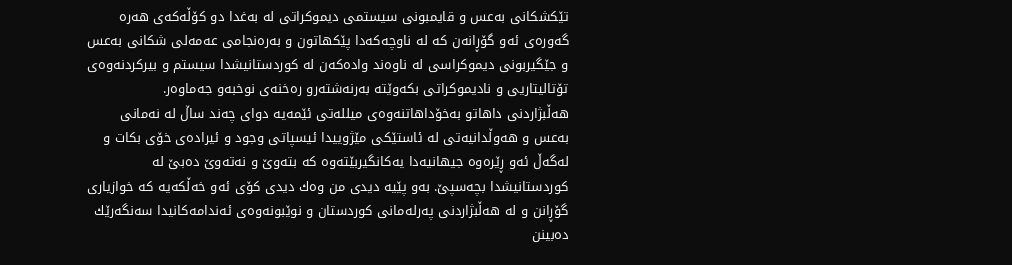تێكشكانی به‌عس و قایمبونی سیستمی دیموكراتی له‌ به‌غدا دو كۆڵه‌كه‌ی‌ هه‌ره‌ گه‌وره‌ی‌ ئه‌و گۆڕانه‌ن كه‌ له‌ ناوچه‌كه‌دا پێكهاتون و به‌ره‌نجامی عه‌مه‌لی شكانی به‌عس و جێگیربونی دیموكراسی له‌ ناوه‌ند واده‌كه‌ن له‌ كوردستانیشدا سیستم و بیركردنه‌وه‌ی تۆتالیتاریی و نادیموكراتی بكه‌وێته‌ به‌رنه‌شته‌رو ره‌خنه‌ی‌ نوخبه‌و جه‌ماوه‌ر.
هه‌ڵبژاردنی داهاتو به‌خۆداهاتنه‌وه‌ی‌ میلله‌تی ئێمه‌یه‌ دوای چه‌ند ساڵ له‌ نه‌مانی به‌عس و هه‌وڵدانیه‌تی له‌ ئاستێكی مێژوییدا ئیسپاتی وجود و ئیراده‌ی‌ خۆی بكات و له‌گه‌ڵ ئه‌و ڕێره‌وه‌ جیهانیه‌دا یه‌كانگیربێته‌وه‌ كه‌ بته‌وێ و نه‌ته‌وێ ده‌بێ له‌ كوردستانیشدا بچه‌سپێ. به‌و پێیه‌ دیدی من وه‌ك دیدی كۆی ئه‌و خه‌ڵكه‌یه‌ كه‌ خوازیاری گۆڕانن و له‌ هه‌ڵبژاردنی‌ په‌رله‌مانی كوردستان و نوێبونه‌وه‌ی‌ ئه‌ندامه‌كانیدا سه‌نگه‌رێك ده‌بینن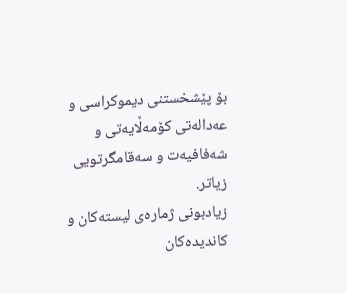بۆ پێشخستنی دیموكراسی و عه‌داله‌تی كۆمه‌ڵایه‌تی و شه‌فافیه‌ت و سه‌قامگرتویی زیاتر.
زیادبونی ژماره‌ی‌ لیسته‌كان و كاندیده‌كان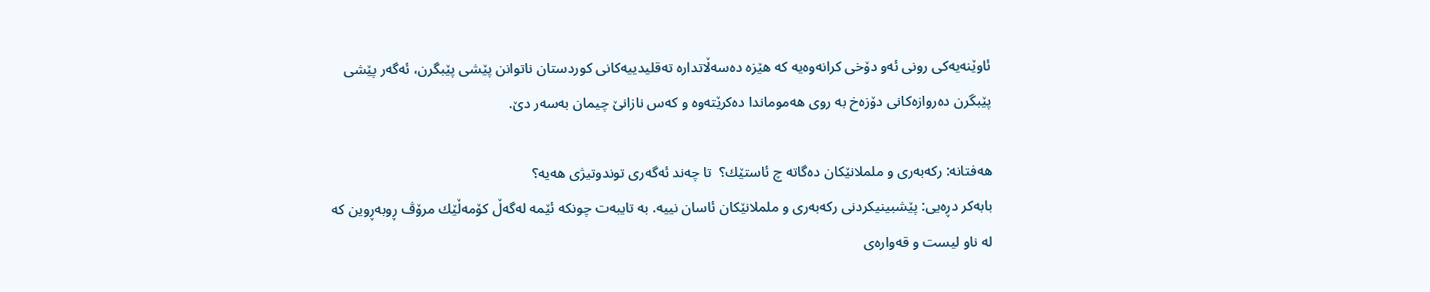ئاوێنه‌یه‌كی رونی ئه‌و دۆخی كرانه‌وه‌یه‌ كه‌ هێزه‌ ده‌سه‌ڵاتداره‌ ته‌قلیدییه‌كانی كوردستان ناتوانن پێشی پێبگرن، ئه‌گه‌ر پێشی‌ پێبگرن ده‌روازه‌كانی دۆزه‌خ به‌ روی هه‌موماندا ده‌كرێته‌وه‌ و كه‌س نازانێ چیمان به‌سه‌ر دێ.

هه‌فتانه‌: ركه‌به‌ری و ململانێكان ده‌گاته‌ چ ئاستێك؟  تا چه‌ند ئه‌گه‌ری توندوتیژی هه‌یه‌؟
بابه‌كر دڕه‌یی‌: پێشبینیكردنی ركه‌به‌ری و ململانێكان ئاسان نییه‌. به‌ تایبه‌ت چونكه‌ ئێمه‌ له‌گه‌ڵ كۆمه‌ڵێك مرۆڤ ڕوبه‌ڕوین كه‌ له‌ ناو لیست و قه‌واره‌ی‌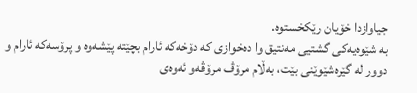جیاوازدا خۆیان رێكخستوه‌.
به‌ شێوه‌یه‌كی گشتیی مه‌نتیق وا ده‌خوازی كه‌ دۆخه‌كه‌ ئارام بچێته‌ پێشه‌وه‌ و پرۆسه‌كه‌ ئارام و دوور له‌ گێره‌شێوێنی بێت، به‌ڵام مرۆڤ مرۆڤه‌و ئه‌وه‌ی‌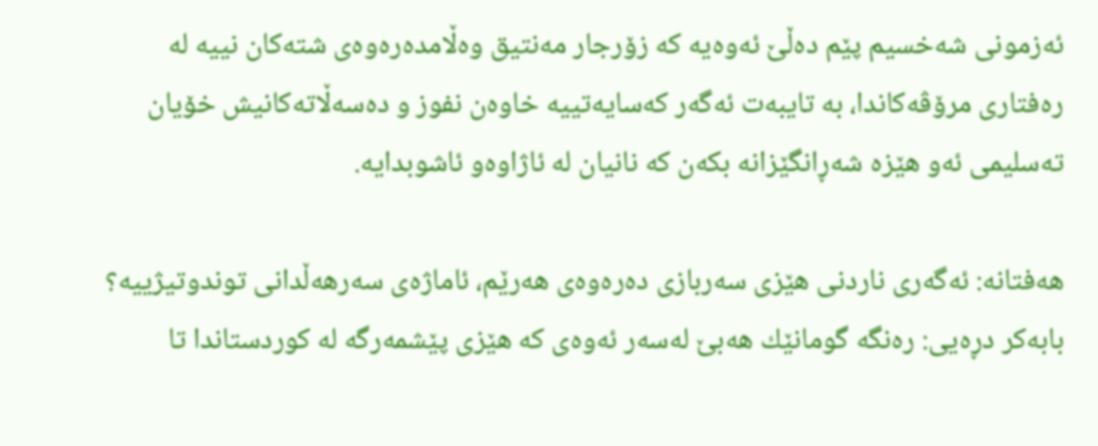ئه‌زمونی شه‌خسیم پێم ده‌ڵێ ئه‌وه‌یه‌ كه‌ زۆرجار مه‌نتیق وه‌ڵامده‌ره‌وه‌ی شته‌كان نییه‌ له‌ ره‌فتاری مرۆڤه‌كاندا، به‌ تایبه‌ت ئه‌گه‌ر كه‌سایه‌تییه‌ خاوه‌ن نفوز و ده‌سه‌ڵاته‌كانیش خۆیان ته‌سلیمی ئه‌و هێزه‌ شه‌ڕانگێزانه‌ بكه‌ن كه‌ نانیان له‌ ئاژاوه‌و ئاشوبدایه‌.

هه‌فتانه‌: ئه‌گه‌ری ناردنی هێزی سه‌ربازی ده‌ره‌وه‌ی‌ هه‌رێم، ئاماژه‌ی‌ سه‌رهه‌ڵدانی توندوتیژییه‌؟
بابه‌كر دڕه‌یی‌: ره‌نگه‌ گومانێك هه‌بێ له‌سه‌ر ئه‌وه‌ی‌ كه‌ هێزی پێشمه‌رگه‌ له‌ كوردستاندا تا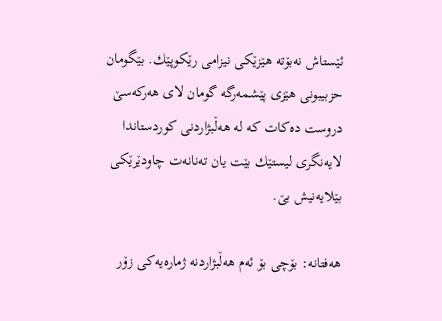ئێستاش نه‌بۆته‌ هێزێكی نیزامی رێكوپێك. بێگومان حزبیبونی هێزی پێشمه‌رگه‌ گومان لای هه‌ركه‌سێ دروست ده‌كات كه‌ له‌ هه‌ڵبژاردنی كوردستاندا لایه‌نگری لیستێك بێت یان ته‌نانه‌ت چاودێرێكی بێلایه‌نیش بێ.

هه‌فتانه‌: بۆچی بۆ ئه‌م هه‌ڵبژاردنه‌ ژماره‌یه‌كی زۆر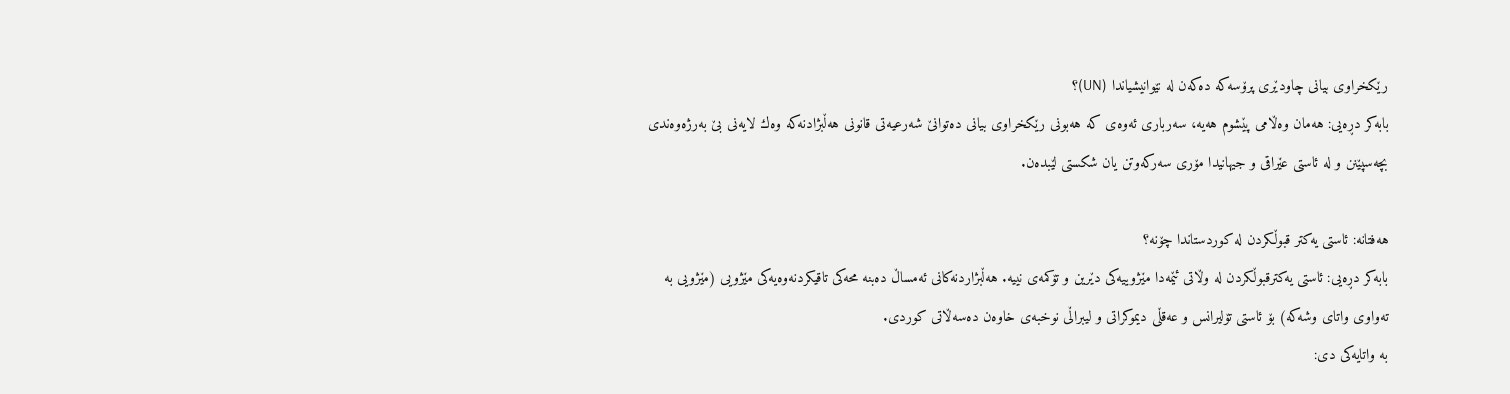رێكخراوی بیانی چاودێری پرۆسه‌كه‌ ده‌كه‌ن له‌ نێوانیشیاندا (UN)؟
بابه‌كر دڕه‌یی‌: هه‌مان وه‌ڵامی پێشوم هه‌یه‌، سه‌رباری ئه‌وه‌ی‌ كه‌ هه‌بونی رێكخراوی بیانی ده‌توانێ شه‌رعیه‌تی قانونی هه‌ڵبژادنه‌كه‌ وه‌ك لایه‌نی بێ به‌رژه‌وه‌ندی بچه‌سپێنن و له‌ ئاستی عێراقی و جیهانیدا مۆری سه‌ركه‌وتن یان شكستی لێبده‌ن.

هه‌فتانه‌: ئاستی یه‌كتر قبوڵكردن له‌ كوردستاندا چۆنه‌؟
بابه‌كر دڕه‌یی‌: ئاستی یه‌كترقبوڵكردن له‌ وڵاتی ئێمه‌دا مێژوییه‌كی دێرین و تۆكمه‌ی نییه‌. هه‌ڵبژاردنه‌كانی ئه‌مساڵ ده‌بنه‌ محه‌كی تاقیكردنه‌وه‌یه‌كی مێژویی (مێژویی به‌ ته‌واوی واتای وشه‌كه‌) بۆ ئاستی تۆلیرانس و عه‌قڵی دیموكراتی و لیبراڵی نوخبه‌ی‌ خاوه‌ن ده‌سه‌ڵاتی كوردی.
به‌ واتایه‌كی دی: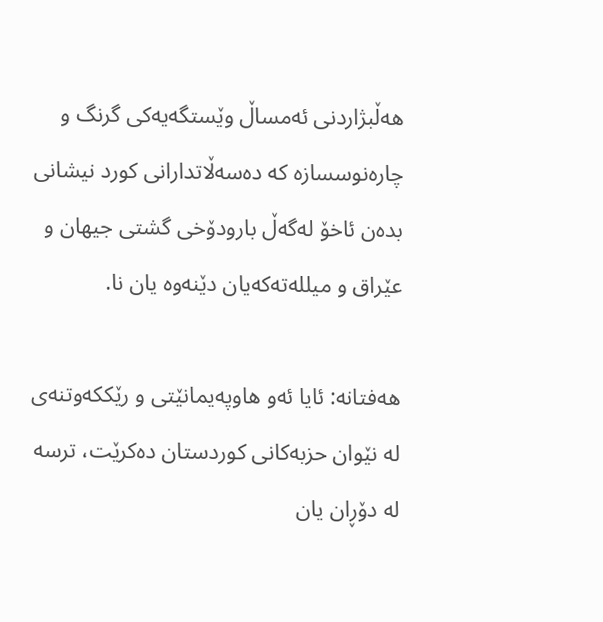هه‌ڵبژاردنی ئه‌مساڵ وێستگه‌یه‌كی گرنگ و چاره‌نوسسازه‌ كه‌ ده‌سه‌ڵاتدارانی كورد نیشانی بده‌ن ئاخۆ له‌گه‌ڵ بارودۆخی گشتی جیهان و عێراق و میلله‌ته‌كه‌یان دێنه‌وه‌ یان نا.

هه‌فتانه‌: ئایا ئه‌و هاوپه‌یمانێتی و رێككه‌وتنه‌ی‌  له‌ نێوان حزبه‌كانی كوردستان ده‌كرێت، ترسه‌ له‌ دۆڕان یان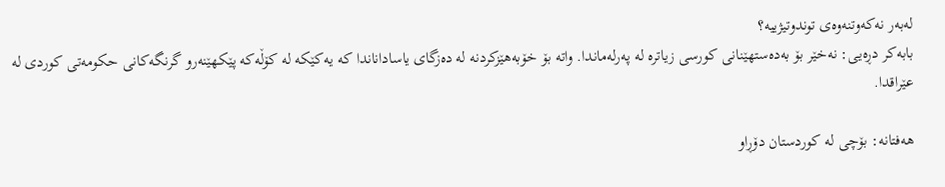له‌به‌ر نه‌كه‌وتنه‌وه‌ی‌ توندوتیژییه‌؟
بابه‌كر دڕه‌یی‌: نه‌خێر بۆ به‌ده‌ستهێنانی كورسی زیاتره‌ له‌ په‌رله‌ماندا. واته‌ بۆ خۆبه‌هێزكردنه‌ له‌ ده‌زگای یاساداناندا كه‌ یه‌كێكه‌ له‌ كۆڵه‌كه‌ پێكهێنه‌رو گرنگه‌كانی حكومه‌تی كوردی له‌ عێراقدا.

هه‌فتانه‌: بۆچی له‌ كوردستان دۆڕاو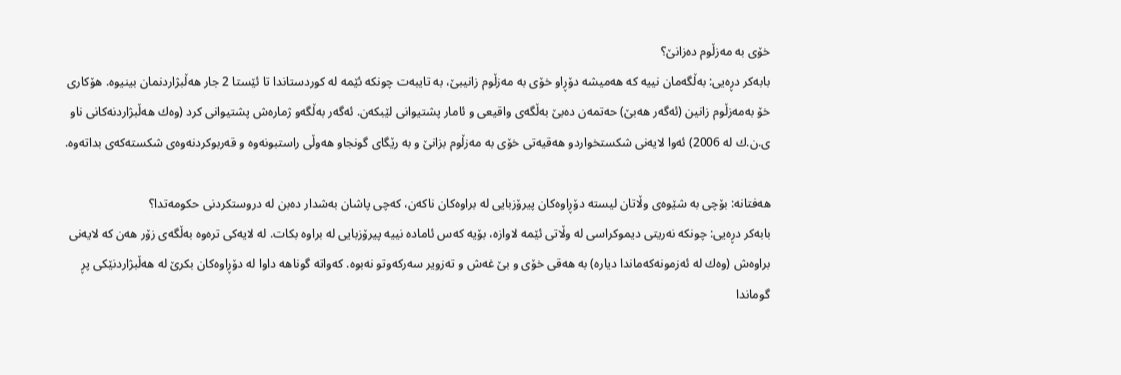خۆی به‌ مه‌زڵوم ده‌زانێ؟
بابه‌كر دڕه‌یی‌: به‌ڵگه‌مان نییه‌ كه‌ هه‌میشه‌ دۆڕاو خۆی به‌ مه‌زڵوم زانیبێ، به‌ تایبه‌ت چونكه‌ ئێمه‌ له‌ كوردستاندا تا ئێستا 2 جار هه‌ڵبژاردنمان بینیوه‌. هۆكاری خۆ به‌مه‌زڵوم زانین (ئه‌گه‌ر هه‌بێ) حه‌تمه‌ن ده‌بێ به‌ڵگه‌ی واقیعی و ئامار پشتیوانی لێبكه‌ن. ئه‌گه‌ر به‌ڵگه‌و ژماره‌ش پشتیوانی كرد (وه‌ك هه‌ڵبژاردنه‌كانی ناو ی.ن.ك له‌ 2006) ئه‌وا لایه‌نی شكستخواردو هه‌قیه‌تی خۆی به‌ مه‌زڵوم بزانێ و به‌ رێگای گونجاو هه‌وڵی راستبونه‌وه‌ و قه‌ربوكردنه‌وه‌ی‌ شكسته‌كه‌ی بداته‌وه‌.

هه‌فتانه‌: بۆچی به‌ شێوه‌ی‌ وڵاتان لیسته‌ دۆڕاوه‌كان پیرۆزبایی له‌ براوه‌كان ناكه‌ن، كه‌چی پاشان به‌شدار ده‌بن له‌ دروستكردنی حكومه‌تدا؟
بابه‌كر دڕه‌یی‌: چونكه‌ نه‌ریتی دیموكراسی له‌ وڵاتی ئێمه‌ لاوازه‌، بۆیه‌ كه‌س ئاماده‌ نییه‌ پیرۆزبایی له‌ براوه‌ بكات. له‌ لایه‌كی تره‌وه‌ به‌ڵگه‌ی‌ زۆر هه‌ن كه‌ لایه‌نی براوه‌ش (وه‌ك له‌ ئه‌زمونه‌كه‌ماندا دیاره‌) به‌ هه‌قی خۆی و بێ غه‌ش و ته‌زویر سه‌ركه‌وتو نه‌بوه‌. كه‌واته‌ گوناهه‌ داوا له‌ دۆڕاوه‌كان بكرێ له‌ هه‌ڵبژاردنێكی پڕ گوماندا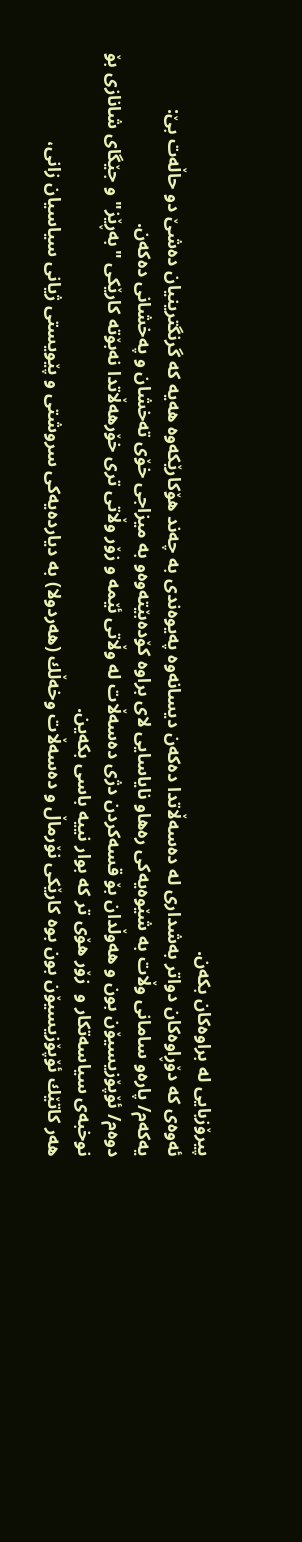پیرۆزبایی له‌ براوه‌كان بكه‌ن.
ئه‌وه‌ی‌ كه‌ دۆڕاوه‌كان دواتر به‌شداری له‌ ده‌سه‌ڵاتدا ده‌كه‌ن دیسانه‌وه‌ په‌یوه‌ندی به‌ چه‌ند هۆكارێكه‌وه‌ هه‌یه‌ كه‌ گرنگترینیان ده‌شێ دو حاڵه‌ت بێ:
یه‌كه‌م/ پاره‌و سامانی وڵات به‌ شێوه‌یه‌كی ره‌هاو نایاسایی لای براوه‌ كۆده‌بێته‌وه‌و به‌ میزاجی خۆی ته‌خشان و په‌خشانی ده‌كه‌ن.
دوه‌م/ ئۆپۆزیسیۆن بون و هه‌وڵدان بۆ قسه‌كردن دژی ده‌سه‌ڵات له‌ وڵاتی ئێمه‌ و زۆر وڵاتی تری خۆرهه‌ڵاتدا نه‌بۆته‌ كارێكی "به‌ڕێز" و جێگای شانازی بۆ نوخبه‌ی‌ سیاسه‌تكار و  زۆر هۆی تر كه‌ بوار نییه‌ باسی بكه‌ین.
هه‌ر كاتێك ئۆپۆزیسیۆن بون بوه‌ كارێكی نۆرماڵ و ده‌سه‌ڵات وخه‌ڵك (هه‌ردولا) به‌ دیارده‌یه‌كی سروشتی و پێویستی ژیانی سیاسیان زانی،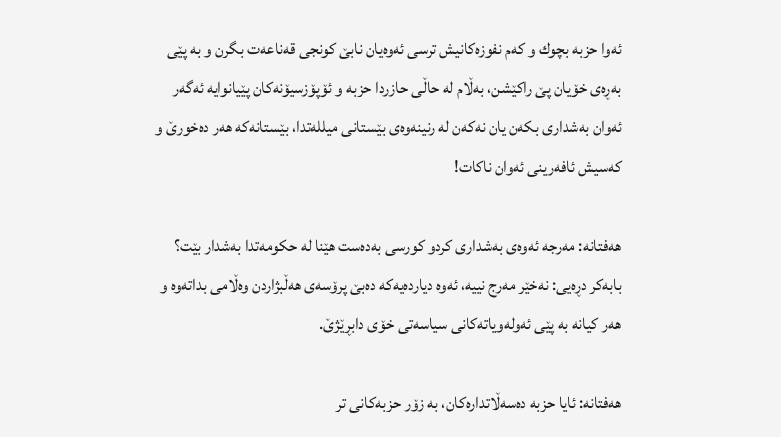ئه‌وا حزبه‌ بچوك و كه‌م نفوزه‌كانیش ترسی ئه‌وه‌یان نابێ كونجی قه‌ناعه‌ت بگرن و به‌ پێی به‌ڕه‌ی‌ خۆیان پێ راكێشن، به‌ڵام له‌ حاڵی حازردا حزبه‌ و ئۆپۆزسیۆنه‌كان پێیانوایه‌ ئه‌گه‌ر ئه‌وان به‌شداری بكه‌ن یان نه‌كه‌ن له‌ رنینه‌وه‌ی بێستانی میلله‌تدا، بێستانه‌كه‌ هه‌ر ده‌خورێ و كه‌سیش ئافه‌رینی ئه‌وان ناكات!

هه‌فتانه‌: مه‌رجه‌ ئه‌وه‌ی‌ به‌شداری كردو كورسی به‌ده‌ست هێنا له‌ حكومه‌تدا به‌شدار بێت؟
بابه‌كر دڕه‌یی‌: نه‌خێر مه‌رج نییه‌، ئه‌وه‌ دیارده‌یه‌كه‌ ده‌بێ پرۆسه‌ی‌ هه‌ڵبژاردن وه‌ڵامی بداته‌وه‌ و هه‌ر كیانه‌ به‌ پێی ئه‌وله‌ویاته‌كانی سیاسه‌تی خۆی دابڕێژێ.

هه‌فتانه‌: ئایا حزبه‌ ده‌سه‌ڵاتداره‌كان، به‌ زۆر حزبه‌كانی تر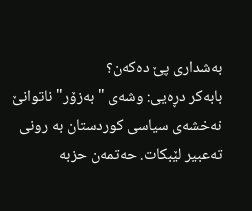به‌شداری پێ ده‌كه‌ن؟
بابه‌كر دڕه‌یی‌: وشه‌ی‌ "به‌زۆر" ناتوانێ نه‌خشه‌ی‌ سیاسی كوردستان به‌ رونی ته‌عبیر لێبكات. حه‌تمه‌ن حزبه‌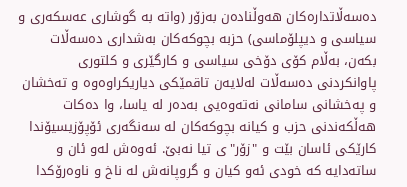ده‌سه‌ڵاتداره‌كان هه‌وڵناده‌ن به‌زۆر (واته‌ به‌ گوشاری عه‌سكه‌ری و سیاسی و دیپلۆماسی) حزبه‌ بچوكه‌كان به‌شداری ده‌سه‌ڵات بكه‌ن، به‌ڵام كۆی دۆخی سیاسی و كارگێری و كلتوری پاوانكردنی ده‌سه‌ڵات له‌لایه‌ن تاقمێكی دیاریكراوه‌وه‌ و ته‌خشان و په‌خشانی سامانی نه‌ته‌وه‌یی به‌ده‌ر له‌ یاسا، وا ده‌كات هه‌ڵكه‌ندنی حزب و كیانه‌ بچوكه‌كان له‌ سه‌نگه‌ری ئۆپۆزیسیۆندا كارێكی ئاسان بێت و "زۆر"ی تیا نه‌بێ. ئه‌وه‌ش له‌و ئان و ساته‌دایه‌ كه‌ خودی ئه‌و كیان و گروپانه‌ش له‌ ناخ و ناوه‌رۆكدا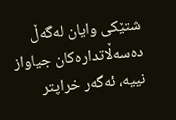شتێكی وایان له‌گه‌ڵ ده‌سه‌ڵاتداره‌كان جیاواز نییه‌، ئه‌گه‌ر خراپتر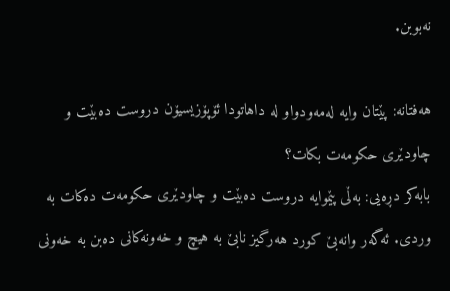نه‌بوبن.

هه‌فتانه‌: پێتان وایه‌ له‌مه‌ودواو له‌ داهاتودا ئۆپۆزیسیۆن دروست ده‌بێت و چاودێری حكومه‌ت بكات؟
بابه‌كر دڕه‌یی‌: به‌ڵی پێموایه‌ دروست ده‌بێت و چاودێری حكومه‌ت ده‌كات به‌ وردی. ئه‌گه‌ر وانه‌بێ كورد هه‌رگیز نابێ به‌ هیچ و خه‌ونه‌كانی ده‌بن به‌ خه‌ونی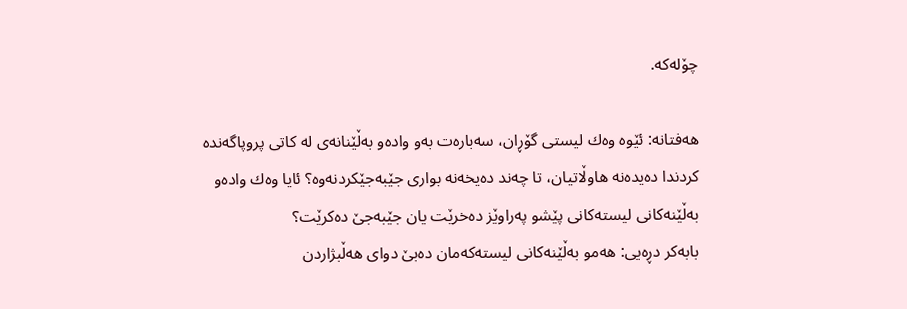چۆله‌كه‌.

هه‌فتانه‌: ئێوه‌ وه‌ك لیستی گۆڕان، سه‌باره‌ت به‌و واده‌و به‌ڵێنانه‌ی‌ له‌ كاتی پروپاگه‌نده‌ كردندا ده‌یده‌نه‌ هاوڵاتیان، تا چه‌ند ده‌یخه‌نه‌ بواری جێبه‌جێكردنه‌وه‌؟ ئایا وه‌ك واده‌و به‌ڵێنه‌كانی لیسته‌كانی پێشو په‌راوێز ده‌خرێت یان جێبه‌جێ ده‌كرێت؟
بابه‌كر دڕه‌یی‌: هه‌مو به‌ڵێنه‌كانی‌ لیسته‌كه‌مان ده‌بێ دوای هه‌ڵبژاردن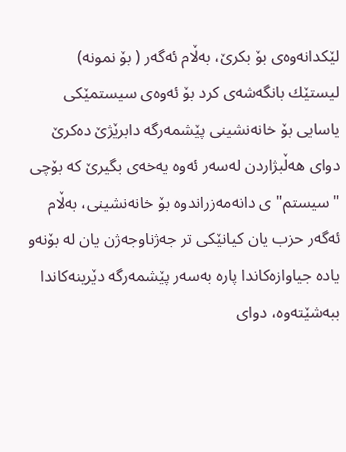لێكدانه‌وه‌ی‌ بۆ بكرێ، به‌ڵام ئه‌گه‌ر ( بۆ نمونه‌) لیستێك بانگه‌شه‌ی كرد بۆ ئه‌وه‌ی‌ سیستمێكی یاسایی بۆ خانه‌نشینی پێشمه‌رگه‌ دابرێژێ ده‌كرێ دوای هه‌ڵبژاردن له‌سه‌ر ئه‌وه‌ یه‌خه‌ی‌ بگیرێ كه‌ بۆچی "سیستم" ی دانه‌مه‌زراندوه‌ بۆ خانه‌نشینی، به‌ڵام ئه‌گه‌ر حزب یان كیانێكی تر جه‌ژناوجه‌ژن یان له‌ بۆنه‌و یاده‌ جیاوازه‌كاندا پاره‌ به‌سه‌ر پێشمه‌رگه‌ دێرینه‌كاندا ببه‌شێته‌وه‌، دوای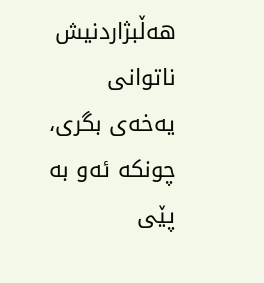هه‌ڵبژاردنیش ناتوانی یه‌خه‌ی‌ بگری، چونكه‌ ئه‌و به‌ پێی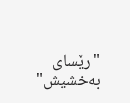"رێسای به‌خشیش"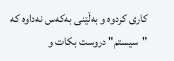كاری كردوه‌ و به‌ڵێنی به‌كه‌س نه‌داوه‌ كه‌ "سیستم" دروست بكات و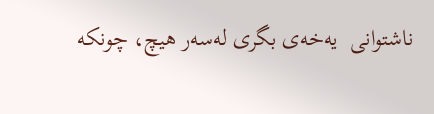ناشتوانی  یه‌خه‌ی‌ بگری له‌سه‌ر هیچ، چونكه‌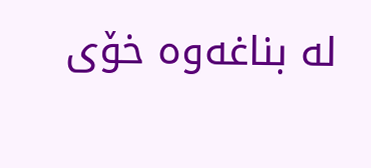له‌ بناغه‌وه‌ خۆی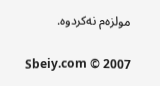مولزه‌م نه‌كردوه‌.

Sbeiy.com © 2007